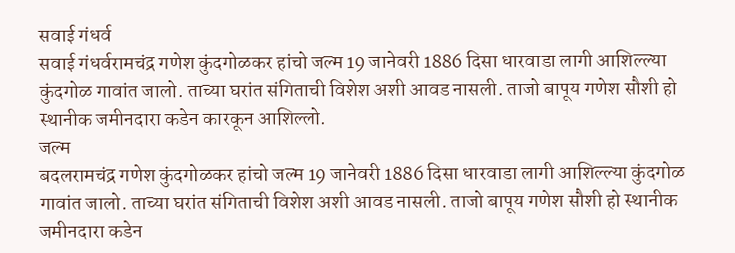सवाई गंधर्व
सवाई गंधर्वरामचंद्र गणेश कुंदगोळकर हांचो जल्म 19 जानेवरी 1886 दिसा धारवाडा लागी आशिल्ल्या कुंदगोळ गावांत जालो. ताच्या घरांत संगिताची विशेश अशी आवड नासली. ताजो बापूय गणेश सौशी हो स्थानीक जमीनदारा कडेन कारकून आशिल्लो.
जल्म
बदलरामचंद्र गणेश कुंदगोळकर हांचो जल्म 19 जानेवरी 1886 दिसा धारवाडा लागी आशिल्ल्या कुंदगोळ गावांत जालो. ताच्या घरांत संगिताची विशेश अशी आवड नासली. ताजो बापूय गणेश सौशी हो स्थानीक जमीनदारा कडेन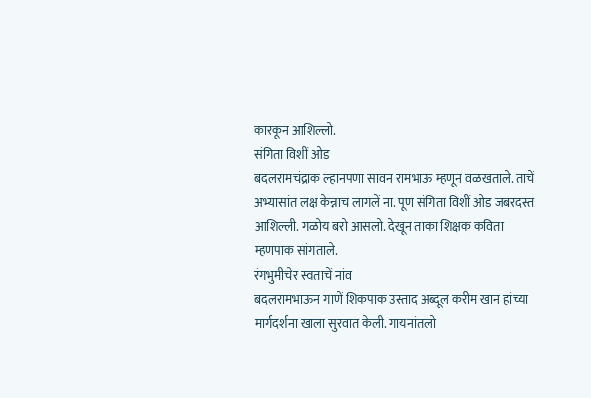कारकून आशिल्लो.
संगिता विशीं ओड
बदलरामचंद्राक ल्हानपणा सावन रामभाऊ म्हणून वळखताले. ताचें अभ्यासांत लक्ष केन्नाच लागलें ना. पूण संगिता विशीं ओड जबरदस्त आशिल्ली. गळोय बरो आसलो. देखून ताका शिक्षक कविता म्हणपाक सांगताले.
रंगभुमीचेर स्वताचें नांव
बदलरामभाऊन गाणें शिकपाक उस्ताद अब्दूल करीम खान हांच्या मार्गदर्शना खाला सुरवात केली. गायनांतलो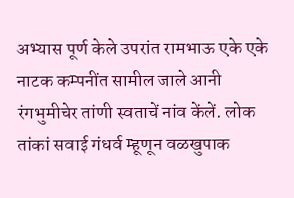अभ्यास पूर्ण केले उपरांत रामभाऊ एके एके नाटक कम्पनींत सामील जाले आनी रंगभुमीचेर तांणी स्वताचें नांव केंलें. लोक तांकां सवाई गंधर्व म्हूणून वळखुपाक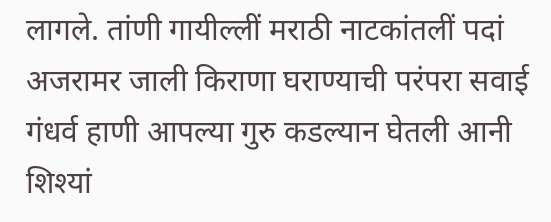लागले. तांणी गायील्लीं मराठी नाटकांतलीं पदां अजरामर जाली किराणा घराण्याची परंपरा सवाई गंधर्व हाणी आपल्या गुरु कडल्यान घेतली आनी शिश्यां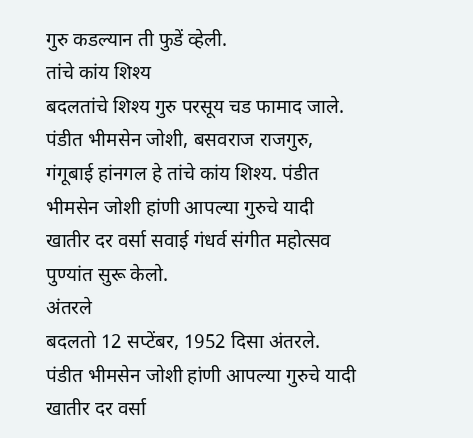गुरु कडल्यान ती फुडें व्हेली.
तांचे कांय शिश्य
बदलतांचे शिश्य गुरु परसूय चड फामाद जाले. पंडीत भीमसेन जोशी, बसवराज राजगुरु, गंगूबाई हांनगल हे तांचे कांय शिश्य. पंडीत भीमसेन जोशी हांणी आपल्या गुरुचे यादी खातीर दर वर्सा सवाई गंधर्व संगीत महोत्सव पुण्यांत सुरू केलो.
अंतरले
बदलतो 12 सप्टेंबर, 1952 दिसा अंतरले. पंडीत भीमसेन जोशी हांणी आपल्या गुरुचे यादी खातीर दर वर्सा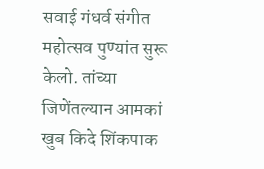सवाई गंधर्व संगीत महोत्सव पुण्यांत सुरू केलो. तांच्या जिणेंतल्यान आमकां खुब किदे शिंकपाक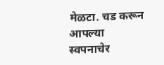मेळटा. चड करून आपल्या स्वपनाचेर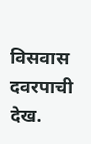विसवास दवरपाची देख.